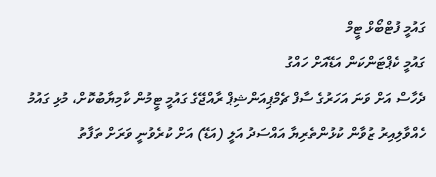ގައުމީ ފުޓްބޯޅް ޓީމް
ގައުމީ ކެޕްޓަންކަން އަޑޭއަށް ހައްގު
ދެހާސް އަށް ވަނަ އަހަރުގެ ސާފް ޗެމްޕިއަންޝިޕް ރާއްޖޭގެ ގައުމީ ޓީމުން ކާމިޔާބުކޮށް، މުޅި ގައުމު ހެއްވާލިއިރު ޒުވާން ކުޅުންތެރިޔާ އައްސަދު އަލީ (އަޑޭ) އަށް ކުރެވުނީ ވަރަށް ތަފާތު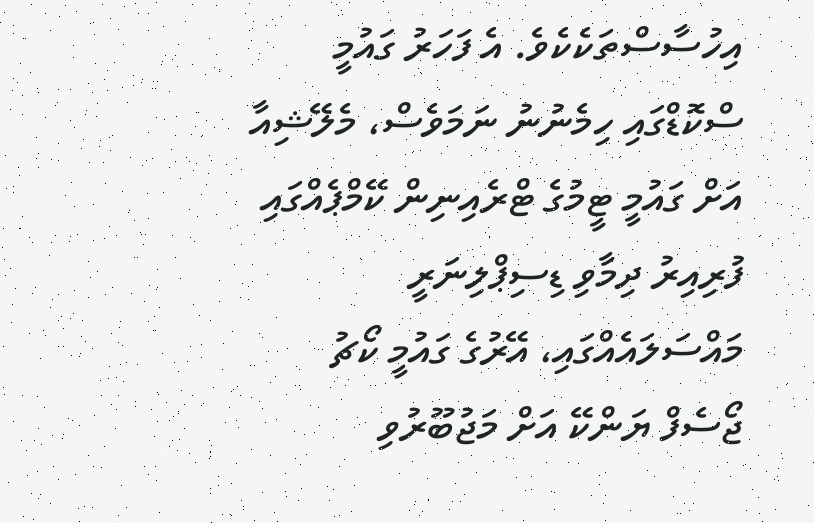އިހުސާސްތަކެކެވެ. އެ ފަހަރު ގައުމީ ސްކޮޑްގައި ހިމެނުނު ނަމަވެސް، މެލޭޝިއާ އަށް ގައުމީ ޓީމުގެ ޓްރެއިނިން ކޭމްޕެއްގައި ފުރިއިރު ދިމާވި ޑިސިޕްލިނަރީ މައްސަލައެއްގައި، އޭރުގެ ގައުމީ ކޯޗު ޖޯސެފް ޔަންކޭ އަށް މަޖުބޫރުވި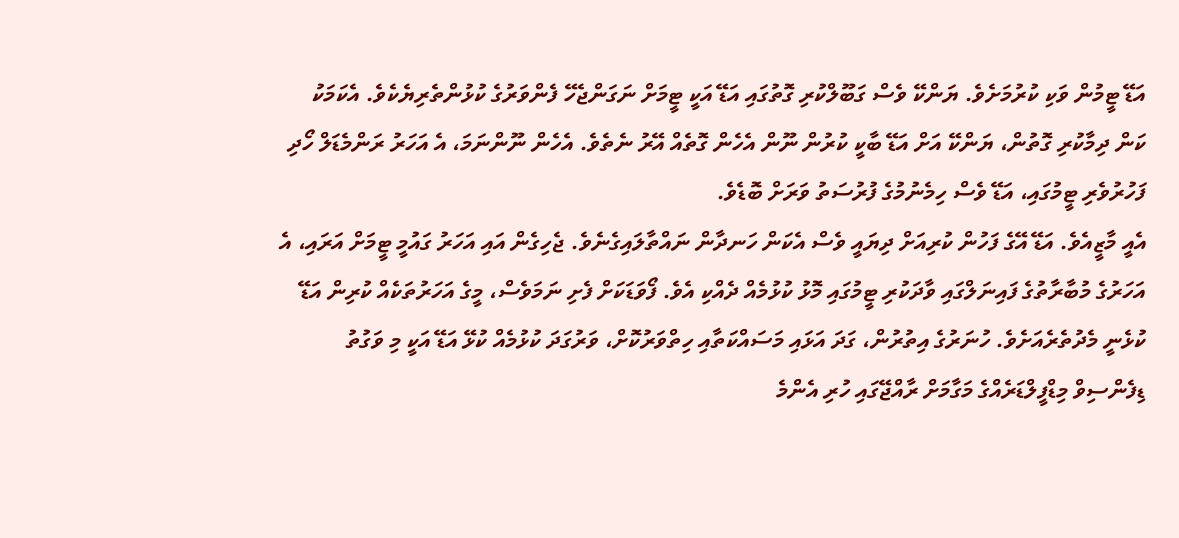އަޑޭ ޓީމުން ވަކި ކުރުމަށެވެ. ޔަންކޭ ވެސް ގަބޫލްކުރި ގޮތުގައި އަޑޭ އަކީ ޓީމަށް ނަގަންޖެހޭ ފެންވަރުގެ ކުޅުންތެރިޔެކެވެ. އެކަމަކު ކަން ދިމާކުރި ގޮތުން، ޔަންކޭ އަށް އަޑޭ ބާކީ ކުރުން ނޫން އެހެން ގޮތެއް އޭރު ނެތެވެ. އެހެން ނޫންނަމަ، އެ އަހަރު ރަންމެޑަލް ހޯދި ފަހުރުވެރި ޓީމުގައި، އަޑޭ ވެސް ހިމެނުމުގެ ފުރުސަތު ވަރަށް ބޮޑެވެ.
އެއީ މާޒީއެވެ. އަޑޭ އޭގެ ފަހުން ކުރިއަށް ދިޔައީ ވެސް އެކަން ހަނދާން ނައްތާލައިގެނެވެ. ޖެހިގެން އައި އަހަރު ގައުމީ ޓީމަށް އަރައި، އެ އަހަރުގެ މުބާރާތުގެ ފައިނަލްގައި ވާދަކުރި ޓީމުގައި މޮޅު ކުޅުމެއް ދެއްކި އެވެ. ފޯވަޑަކަށް ފެށި ނަމަވެސް، މީގެ އަހަރުތަކެއް ކުރިން އަޑޭ ކުޅެނީ މެދުތެރެއަށެވެ. ހުނަރުގެ އިތުރުން، ގަދަ އަޅައި މަސައްކަތާއި ހިތްވަރުކޮށް، ވަރުގަދަ ކުޅުމެއް ކުޅޭ އަޑޭ އަކީ މި ވަގުތު ޑިފެންސިވް މިޑްފީލްޑަރެއްގެ މަގާމަށް ރާއްޖޭގައި ހުރި އެންމެ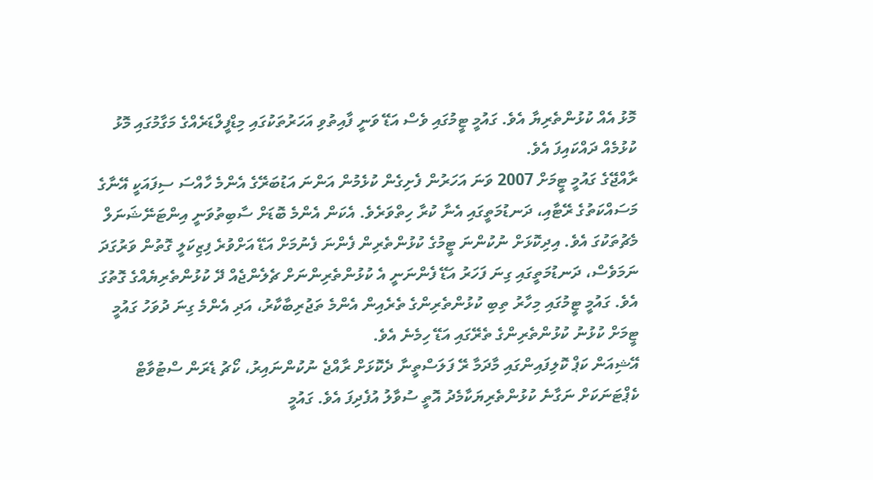މޮޅު އެއް ކުޅުންތެރިޔާ އެވެ. ގައުމީ ޓީމުގައި ވެސް އަޑޭ ވަނީ ފާއިތުވި އަހަރުތަކުގައި މިޑްފީލްޑަރެއްގެ މަގާމުގައި މޮޅު ކުޅުމެއް ދައްކައިފަ އެވެ.
ރާއްޖޭގެ ގައުމީ ޓީމަށް 2007 ވަނަ އަހަރުން ފެށިގެން ކުޅެމުން އަންނަ އަޑުބަރޭގެ އެންމެ ހާއްސަ ސިފައަކީ އޭނާގެ މަސައްކަތުގެ ރޭޓާއި، ދަނޑުމަތީގައި އެނާ ކުރާ ހިތްވަރެވެ. އެކަން އެންމެ ބޮޑަށް ސާބިތުވަނީ އިންޓަނޭޝަނަލް މެޗުތަކުގަ އެވެ. އިދިކޮޅަށް ނުކުންނަ ޓީމުގެ ކުޅުންތެރިން ފެންނަ ފެނުމަށް އަޑޭ އަށްވުރެ ފިޒިކަލީ ގޮތުން ވަރުގަދަ ނަމަވެސް، ދަނޑުމަތީގައި ގިނަ ފަހަރު އަޑޭ ފެންނަނީ އެ ކުޅުންތެރިންނަށް ޗެލެންޖެއް ދޭ ކުޅުންތެރިޔެއްގެ ގޮތުގަ އެވެ. ގައުމީ ޓީމުގައި މިހާރު ތިބި ކުޅުންތެރިންގެ ތެރެއިން އެންމެ ތަޖުރިބާކާރު، އަދި އެންމެ ގިނަ ދުވަހު ގައުމީ ޓީމަށް ކުޅުނު ކުޅުންތެރިންގެ ތެރޭގައި އަޑޭ ހިމެނެ އެވެ.
އޭޝިއަން ކަޕް ކޮލިފައިންގައި މާދަމާ ރޭ ފަލަސްތީނާ ދެކޮޅަށް ރާއްޖެ ނުކުންނައިރު، ކޯޗު ޑެރަން ސްޓުވާޓް ކެޕްޓަނަކަށް ނަގާނެ ކުޅުންތެރިޔަކާމެދު އޮތީ ސުވާލު އުފެދިފަ އެވެ. ގައުމީ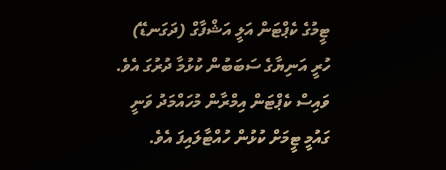ޓީމުގެ ކެޕްޓަން އަލީ އަޝްފާގް (ދަގަނޑޭ) ހުރީ އަނިޔާގެ ސަބަބުން ކުޅުމާ ދުރުގަ އެވެ. ވައިސް ކެޕްޓަން އިމްރާން މުހައްމަދު ވަނީ ގައުމީ ޓީމަށް ކުޅުން ހުއްޓާލައިފަ އެވެ.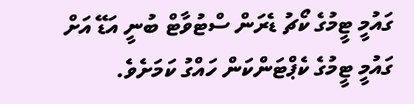ގައުމީ ޓީމުގެ ކޯޗު ޑެރަން ސްޓުވާޓް ބުނީ އަޑޭ އަށް ގައުމީ ޓީމުގެ ކެޕްޓަންކަން ހައްގު ކަމަށެވެ.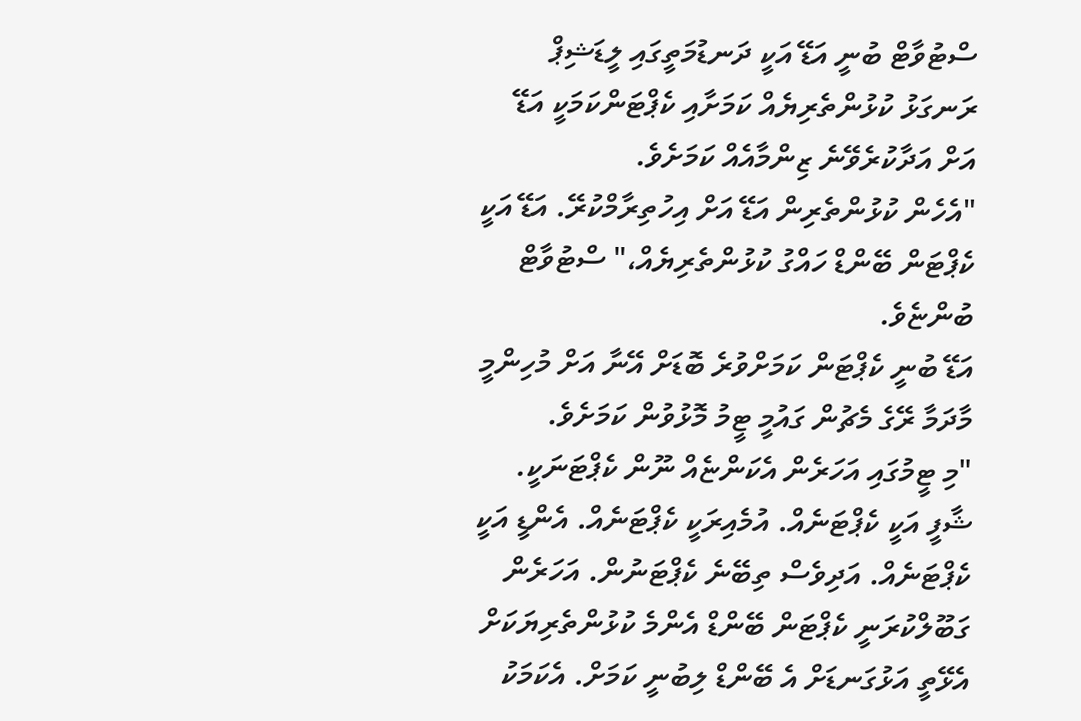ސްޓުވާޓް ބުނީ އަޑޭ އަކީ ދަނޑުމަތީގައި ލީޑަޝިޕް ރަނގަޅު ކުޅުންތެރިޔެއް ކަމަށާއި ކެޕްޓަންކަމަކީ އަޑޭ އަށް އަދާކުރެވޭނެ ޒިންމާއެއް ކަމަށެވެ.
"އެހެން ކުޅުންތެރިން އަޑޭ އަށް އިހުތިރާމްކުރޭ. އަޑޭ އަކީ ކެޕްޓަން ބޭންޑް ހައްގު ކުޅުންތެރިޔެއް،" ސްޓުވާޓް ބުންޏެވެ.
އަޑޭ ބުނީ ކެޕްޓަން ކަމަށްވުރެ ބޮޑަށް އޭނާ އަށް މުހިންމީ މާދަމާ ރޭގެ މެޗުން ގައުމީ ޓީމު މޮޅުވުން ކަމަށެވެ.
"މި ޓީމުގައި އަހަރެން އެކަންޏެއް ނޫން ކެޕްޓަނަކީ. ޝާފީ އަކީ ކެޕްޓަނެއް. އުމެއިރަކީ ކެޕްޓަނެއް. އެންޑީ އަކީ ކެޕްޓަނެއް. އަދިވެސް ތިބޭނެ ކެޕްޓަނުން. އަހަރެން ގަބޫލްކުރަނީ ކެޕްޓަން ބޭންޑް އެންމެ ކުޅުންތެރިޔަކަށް އެޅޭތީ އަޅުގަނޑަށް އެ ބޭންޑް ލިބުނީ ކަމަށް. އެކަމަކު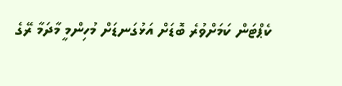ކެޕްޓަން ކަމަށްވުރެ ބޮޑަށް އަޅުގަނޑަށް މުހިންމީ މާދަމާ ރޭގެ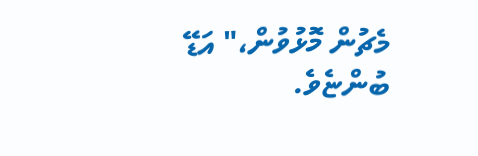މެޗުން މޮޅުވުން،" އަޑޭ ބުންޏެވެ.